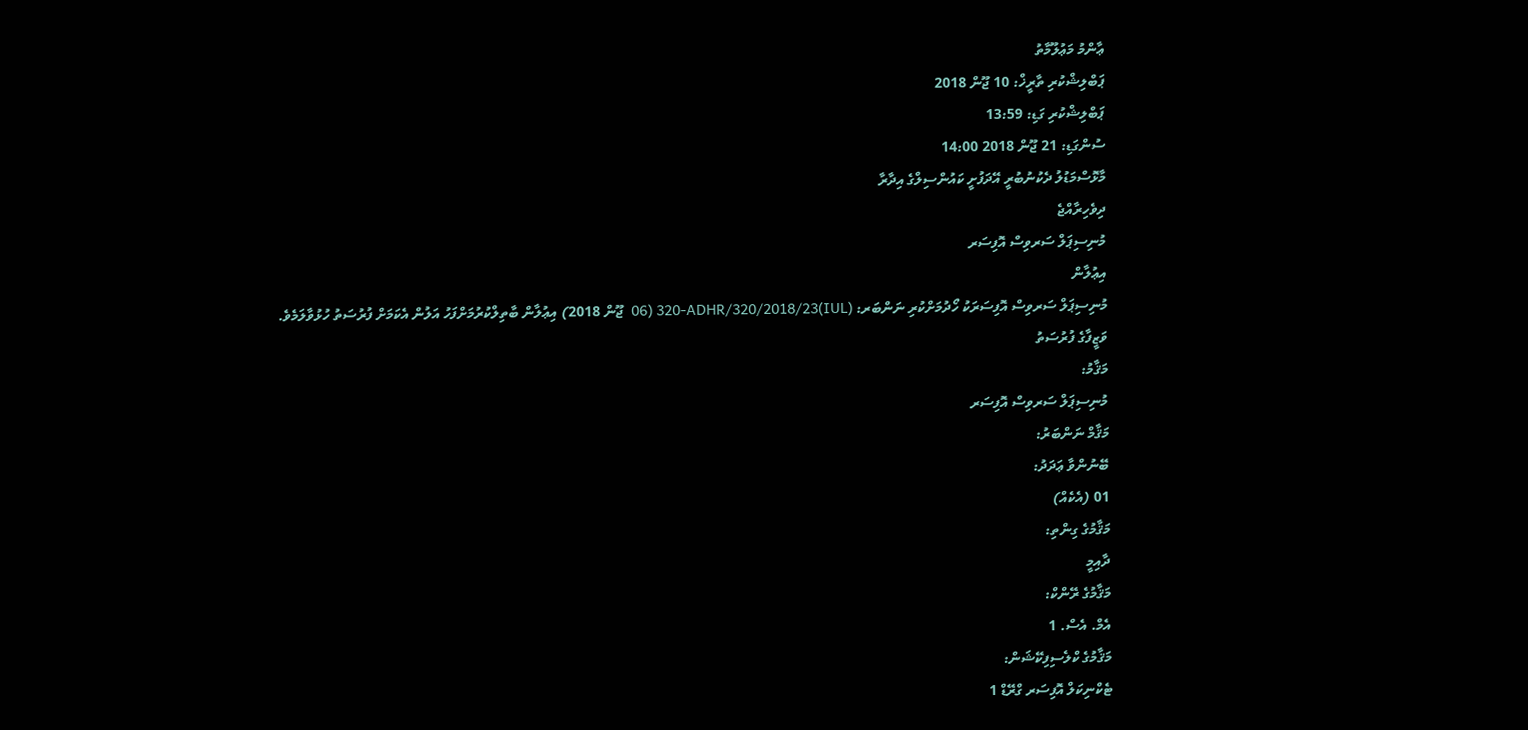ޢާންމު މަޢުލޫމާތު
ޕަބްލިޝްކުރި ތާރީޚް: 10 ޖޫން 2018
ޕަބްލިޝްކުރި ގަޑި: 13:59
ސުންގަޑި: 21 ޖޫން 2018 14:00
މާޅޮސްމަޑުލު ދެކުނުބުރީ އޭދަފުށީ ކައުންސިލްގެ އިދާރާ
ދިވެހިރާއްޖެ
މުނިސިޕަލް ސަރވިސް އޮފިސަރ
އިޢުލާން
މުނިސިޕަލް ސަރވިސް އޮފިސަރަކު ހޯދުމަށްކުރި ނަންބަރ: (IUL)320-ADHR/320/2018/23 (06  ޖޫން 2018) އިޢުލާން ބާތިލްކުރުމަށްފަހު އަލުން އެކަމަށް ފުރުސަތު ހުޅުވާލަމެވެ.
ވަޒީފާގެ ފުރުސަތު
މަޤާމު:
މުނިސިޕަލް ސަރވިސް އޮފިސަރ
މަޤާމް ނަންބަރު:
ބޭނުންވާ ޢަދަދު:
01 (އެކެއް)
މަޤާމުގެ ގިންތި:
ދާއިމީ
މަޤާމުގެ ރޭންކް:
އެމް. އެސް. 1
މަޤާމުގެ ކްލެސިފިކޭޝަން:
ޓެކްނިކަލް އޮފިސަރ ގްރޭޑް 1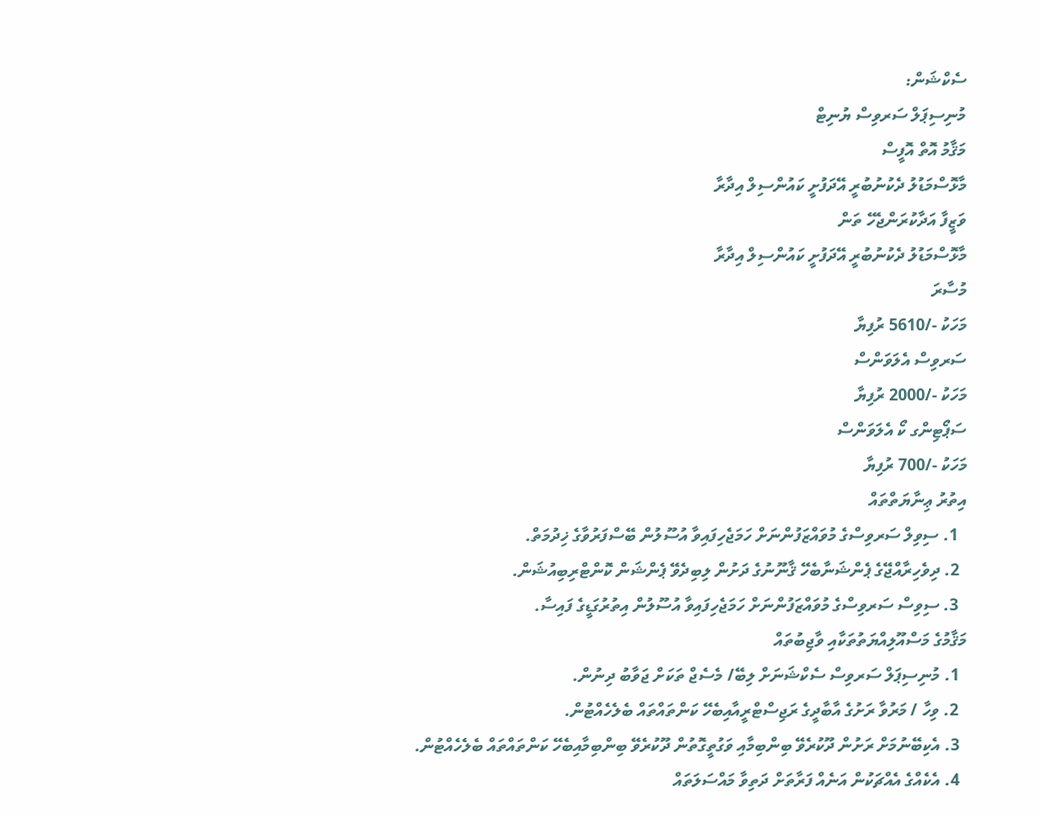ސެކްޝަން:
މުނިސިޕަލް ސަރވިސް ޔުނިޓް
މަޤާމު އޮތް އޮފީސް
މާޅޮސްމަޑުލު ދެކުނުބުރީ އޭދަފުށީ ކައުންސިލް އިދާރާ
ވަޒީފާ އަދާކުރަންޖެހޭ ތަން
މާޅޮސްމަޑުލު ދެކުނުބުރީ އޭދަފުށީ ކައުންސިލް އިދާރާ
މުސާރަ
މަހަކު -/5610 ރުފިޔާ
ސަރވިސް އެލަވަންސް
މަހަކު -/2000 ރުފިޔާ
ސަޕޯޓިންގ ކޯ އެލަވަންސް
މަހަކު -/700 ރުފިޔާ
އިތުރު ޢިނާޔަތްތައް
  1. ސިވިލް ސަރވިސްގެ މުވައްޒަފުންނަށް ހަމަޖެހިފައިވާ އުސޫލުން ބޭސްފަރުވާގެ ޚިދުމަތް.
  2. ދިވެހިރާއްޖޭގެ ޕެންޝަނާބެހޭ ޤާނޫނުގެ ދަށުން ލިބިދެވޭ ޕެންޝަން ކޮންޓްރިބިއުޝަން.
  3. ސިވިސް ސަރވިސްގެ މުވައްޒަފުންނަށް ހަމަޖެހިފައިވާ އުސޫލުން އިތުރުގަޑީގެ ފައިސާ.
މަޤާމުގެ މަސްއޫލިއްޔަތުތަކާއި ވާޖިބުތައް
  1. މުނިސިޕަލް ސަރވިސް ސެކްޝަނަށް ލިބޭ/ މެސެޖް ތަކަށް ޖަވާބު ދިނުން.
  2. ވިހާ / މަރުވާ ރަށުގެ އާބާދީގެ ރަޖިސްޓްރީއާއިބެހޭ ކަންތައްތައް ބެލެހެއްޓުން.
  3. އެކިބޭނުމަށް ރަށުން ދޫކުރެވޭ ބިންބިމާއި ވަގުތީގޮތުން ދޫކުރެވޭ ބިންބިމާއިބެހޭ ކަންތައްތައް ބެލެހެއްޓުން.
  4. އެކެއްގެ އެއްޗަކުން އަނެއް ފަރާތަށް ދަތިވާ މައްސަލަތައް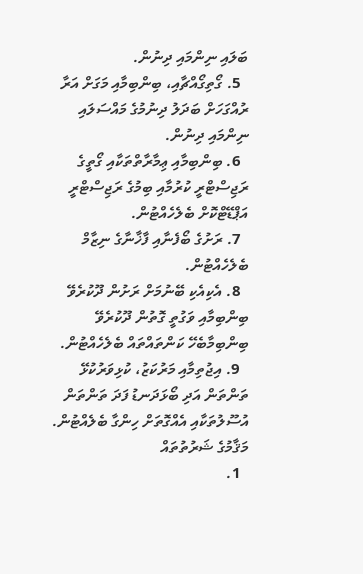ބަލައި ނިންމައި ދިނުން.
  5. ގޯތިގޯއްޗާއި، ބިންބިމާއި މަގަށް އަރާ ރުއްގަހަށް ބަދަލު ދިނުމުގެ މައްސަލައި ނިންމައި ދިނުން.
  6. ބިންބިމާއި ޢިމާރާތްތަކާއި ގޯތީގެ ރަޖިސްޓްރީ ކުރުމާއި ބިމުގެ ރަޖިސްޓްރީ އަޕްޑޭޓްކޮށް ބެލެހެއްޓުން.
  7. ރަށުގެ ބޯފެނާއި ފާޚާނާގެ ނިޒާމް ބެލެހެއްޓުން.
  8. އެކިއެކި ބޭނުމަށް ރަށުން ދޫކުރެވޭ ބިންބިމާއި ވަގުތީ ގޮތުން ދޫކުރެވޭ ބިންބިމާބެހޭ ކަންތައްތައް ބެލެހެއްޓުން.
  9. އިޖުތިމާއި މަރުކަޒު، ކުޅިވަރުކުޅޭ ތަންތަން އަދި ބޯޅަދަނޑު ފަދަ ތަންތަން އުސޫލުތަކާއި އެއްގޮތަށް ހިންގާ ބެލެއްޓުން.
މަޤާމުގެ ޝަރުތުތައް
  1.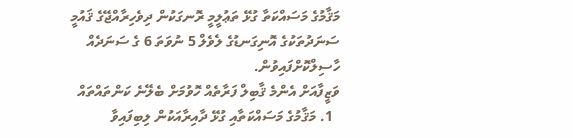މަޤާމުގެ މަސައްކަތާ ގުޅޭ ތަޢުލީމީ ރޮނގަކުން ދިވެހިރާއްޖޭގެ ޤައުމީ ސަނަދުތަކުގެ އޮނިގަނޑުގެ ލެވެލް 5 ނުވަތަ 6 ގެ ސަނަދެއް ހާސިލްކޮށްފައިވުން.
ވަޒީފާއަށް އެންމެ ޤާބިލް ފަރާތެއް ހޮވުމަށް ބެލޭނެ ކަންތައްތައް
  1. މަޤާމުގެ މަސައްކަތާއި ގުޅޭ ދާއިރާއަކުން ލިބިފައިވާ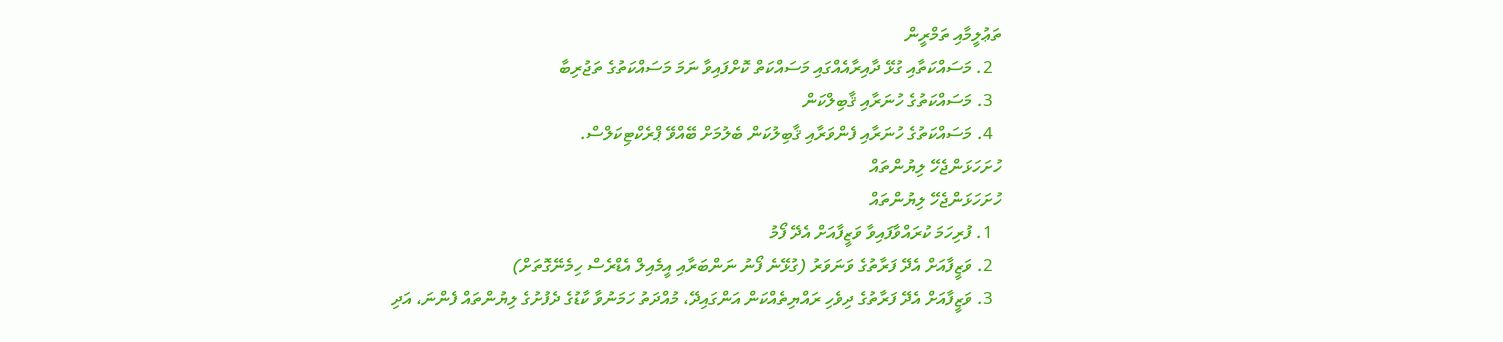ތަޢުލީމާއި ތަމްރީން
  2. މަސައްކަތާއި ގުޅޭ ދާއިރާއެއްގައި މަސައްކަތް ކޮށްފައިވާ ނަމަ މަސައްކަތުގެ ތަޖުރިބާ
  3. މަސައްކަތުގެ ހުނަރާއި ޤާބިލްކަން
  4. މަސައްކަތުގެ ހުނަރާއި ފެންވަރާއި ޤާބިލުކަން ބެލުމަށް ބޭއްވޭ ޕްރެކްޓިކަލްސް.
ހުށަހަޅަންޖެހޭ ލިޔުންތައް
ހުށަހަޅަންޖެހޭ ލިޔުންތައް
  1. ފުރިހަމަ ކުރައްވާފައިވާ ވަޒީފާއަށް އެދޭ ފޯމު
  2. ވަޒީފާއަށް އެދޭ ފަރާތުގެ ވަނަވަރު (ގުޅޭނެ ފޯނު ނަންބަރާއި އީމެއިލް އެޑްރެސް ހިމެނޭގޮތަށް)
  3. ވަޒީފާއަށް އެދޭ ފަރާތުގެ ދިވެހި ރައްޔިތެއްކަން އަންގައިދޭ، މުއްދަތު ހަމަނުވާ ކާޑުގެ ދެފުށުގެ ލިޔުންތައް ފެންނަ، އަދި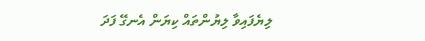ލިޔެފައިވާ ލިޔުންތައް ކިޔަން އެނގޭ ފަދަ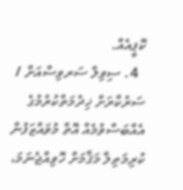ކޮޕީއެއް.
  4. ސިވިލް ސަރވިސްއަށް / ސަރުކާރަށް ޚިދުމަތްކުރުމުގެ އެއްބަސްވުމެއް އޮތް މުވައްޒަފުން ކުރިމަތިލާ މަޤާމަށް ހޮވިއްޖެނަމަ،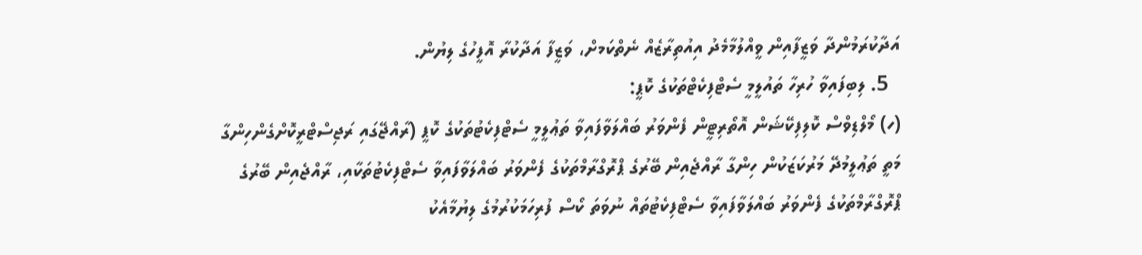އަދާކުރަމުންދާ ވަޒީފާއިން ވީއްލުމާމެދު އިއުތިރާޒެއް ނެތްކަމށް، ވަޒީފާ އަދާކުރާ އޮފީހުގެ ލިޔުން.
  5. ލިބިފައިވާ ހުރިހާ ތައުލީމީ ސެޓްފިކެޓްތަކުގެ ކޮޕީ:
(ހ) މޯލްޑިވްސް ކޮލިފިކޭޝަން އޮތޯރިޓީން ފެންވަރު ބައްލަވާފައިވާ ތަޢުލީމީ ސެޓްފިކެޓުތަކުގެ ކޮޕީ (ރާއްޖޭގައި ރަޖިސްޓްރީކޮށްގެންހިންގާ މަތީ ތަޢުލީމުދޭ މަރުކަޒަކުން ހިންގާ ރާއްޖެއިން ބޭރުގެ ޕްރޮގްރާމްތަކުގެ ފެންވަރު ބައްލަވާފައިވާ ސެޓްފިކެޓުތަކާއި، ރާއްޖެއިން ބޭރުގެ ޕްރޮގްރާމްތަކުގެ ފެންވަރު ބައްލަވާފައިވާ ސެޓްފިކެޓުތައް ނުވަތަ ކޯސް ފުރިހަމަކުރުމުގެ ލިޔުމާއެކު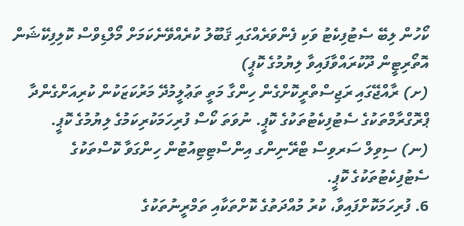ކޯހުން ލިބޭ ސެޓުފިކެޓު ވަކި ފެންވަރެއްގައި ޤަބޫލު ކުރެއްވޭނެކަމަށް މޯލްޑިވްސް ކޮލިފިކޭޝަން އޮތޯރިޓީން ދޫކުރައްވާފައިވާ ލިޔުމުގެ ކޮޕީ)
(ށ) ރާއްޖޭގައި ރަޖިސްތްރީކޮށްގެން ހިންގާ މަތީ ތަޢުލީމުދޭ މަރުކަޒަކުން ކުރިއަށްގެންދާ ޕްރޮގްރާމްތަކުގެ ސެޓުފިކެޓުތަކުގެ ކޮޕީ. ނުވަތަ ކޯސް ފުރިހަމަކުރިކަމުގެ ލިޔުމުގެ ކޮޕީ.
(ނ) ސިވިލް ސަރވިސް ޓްރޭނިންގ އިންސްޓިޓިއުޓުން ހިންގަވާ ކޮސްތަކުގެ ސެޓުފިކެޓުތަކުގެ ކޮޕީ.
6. ފުރިހަމަކޮށްފައިވާ، ކުރު މުއްދަތުގެ ކޮށްތަކާއި ތަމްރީނުތަކުގެ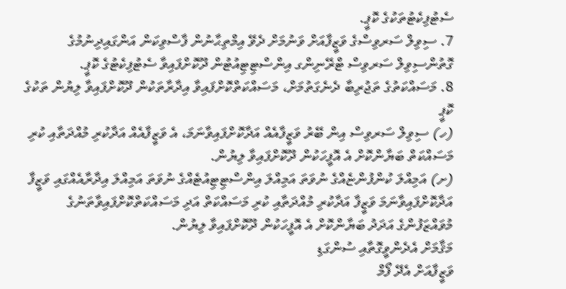ސެޓުފިކެޓުތަކުގެ ކޮޕީ.
7. ސިވިލް ސަރވިސްގެ ވަޒީފާއަށް ވަނުމަށް ދެވޭ އިމްތިޙާނުން ފާސްވިކަން އަންގައިދިނުމުގެ ގޮތުންސިވިލް ސަރވިސް ޓްރޭނިންގ އިންސްޓިޓިއުޓުން ދޫކޮށްފައިވާ ސެޓުފިކެޓުގެ ކޮޕީ.
8. މަސައްކަތުގެ ތަޖުރިބާ ދެނެގަތުމަށް، މަސައްކަތްކޮށްފައިވާ އިދާރާތަކުން ދޫކޮށްފައިވާ ލިޔުން ތަކުގެ ކޮޕީ
(ހ) ސިވިލް ސަރވިސް އިން ބޭރު ވަޒީފާއެއް އަދާކޮށްފައިވާނަމަ، އެ ވަޒީފާއެއް އަދާކުރި މުއްދަތާއި ކުރި މަސައްކަތް ބަޔާންކޮށް އެ އޮފީހަކުން ދޫކޮށްފައިވާ ލިޔުން.
(ށ) އަމިއްލަ ކުންފުންޏެއްގެ ނުވަތަ އަމިއްލަ އިންސްޓިޓިއުޓެއްގެ ނުވަތަ އަމިއްލަ އިދާރާއެއްގައި ވަޒީފާ އަދާކޮށްފައިވާނަމަ ވަޒީފާ އަދާކުރި މުއްދަތާއި ކުރި މަސައްކަތް އަދި މަސައްކަތްކޮށްފައިވާތަނުގެ މުވައްޒަފުންގެ އަދަދު ބަޔާންކޮށް އެ އޮފީހަކުން ދޫކޮށްފައިވާ ލިޔުން.
މަޤާމަށް އެދެންވީގޮތާއި ސުންގަޑި
ވަޒީފާއަށް އެދޭ ފޯމް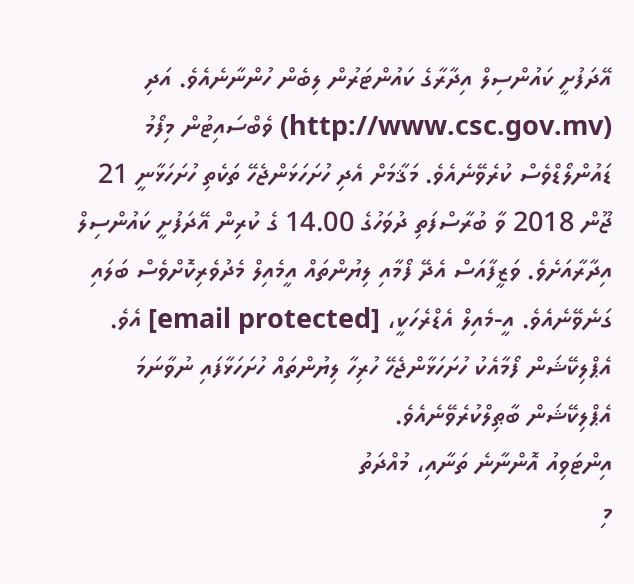އޭދަފުށީ ކައުންސިލް އިދާރާގެ ކައުންޓަރުން ލިބެން ހުންނާނެއެވެ. އަދި (http://www.csc.gov.mv) ވެބްސައިޓުން މިފޯމު ޑައުންލޯޑްވެސް ކުރެވޭނެއެވެ. މަޤާމަށް އެދި ހުށަހަޅަންޖެހޭ ތަކެތި ހުށަހަޅާނީ 21 ޖޫން 2018 ވާ ބުރާސްފަތި ދުވަހުގެ 14.00 ގެ ކުރިން އޭދަފުށީ ކައުންސިލް އިދާރާއަށެވެ. ވަޒީފާއަސް އެދޭ ފޯމާއި ލިޔުންތައް އީމެއިލް މެދުވެރިކޮށްވެސް ބަލައި ގަނެވޭނެއެވެ. އީ-މެއިލް އެޑްރެހަކީ، [email protected] އެވެ. އެޕްލިކޭޝަން ފޯމާއެކު ހުށަހަޅާންޖެހޭ ހުރިހާ ލިޔުންތައް ހުށަހަޅާފައި ނުވާނަމަ އެޕްލިކޭޝަން ބާޠިލްކުރެވޭނެއެވެ.
އިންޓަވިއު އޮންނާނެ ތަނާއި، މުއްދަތު
މި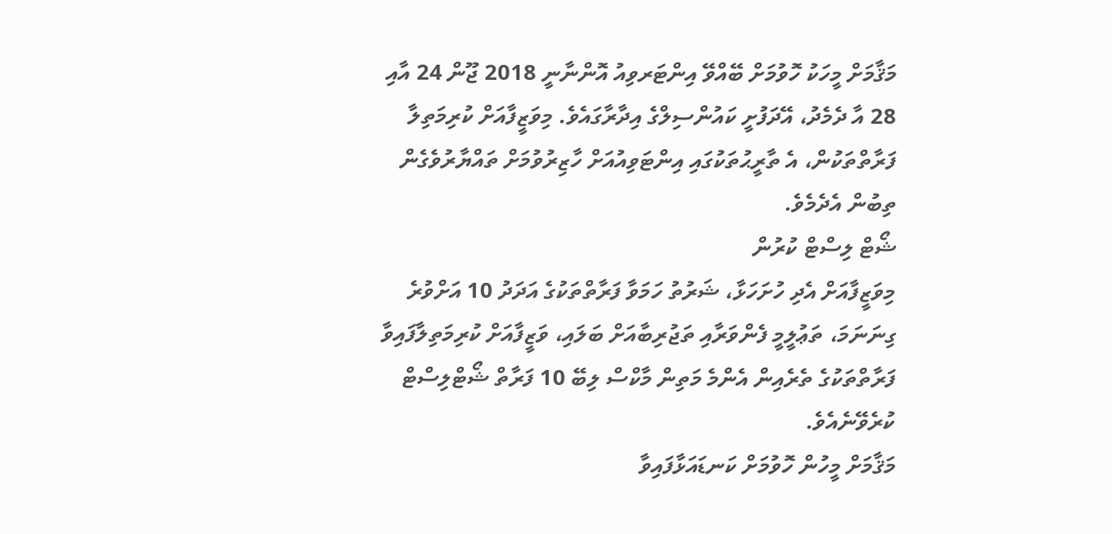މަޤާމަށް މީހަކު ހޮވުމަށް ބޭއްވޭ އިންޓަރވިއު އޮންނާނީ 2018 ޖޫން 24 އާއި 28 އާ ދެމެދު، އޭދަފުށީ ކައުންސިލްގެ އިދާރާގައެވެ. މިވަޒީފާއަށް ކުރިމަތިލާ ފަރާތްތަކުން، އެ ތާރީޙުތަކުގައި އިންޓަވިއުއަށް ހާޒިރުވުމަށް ތައްޔާރުވެގެން ތިބުން އެދެމެވެ.
ޝޯޓް ލިސްޓް ކުރުން
މިވަޒީފާއަށް އެދި ހުށަހަޅާ، ޝަރުތު ހަމަވާ ފަރާތްތަކުގެ އަދަދު 10 އަށްވުރެ ގިނަނަމަ، ތަޢުލީމީ ފެންވަރާއި ތަޖުރިބާއަށް ބަލައި، ވަޒީފާއަށް ކުރިމަތިލާފައިވާ ފަރާތްތަކުގެ ތެރެއިން އެންމެ މަތިން މާކްސް ލިބޭ 10 ފަރާތް ޝޯޓްލިސްޓް ކުރެވޭނެއެވެ.
މަޤާމަށް މީހުން ހޮވުމަށް ކަނޑައަޅާފައިވާ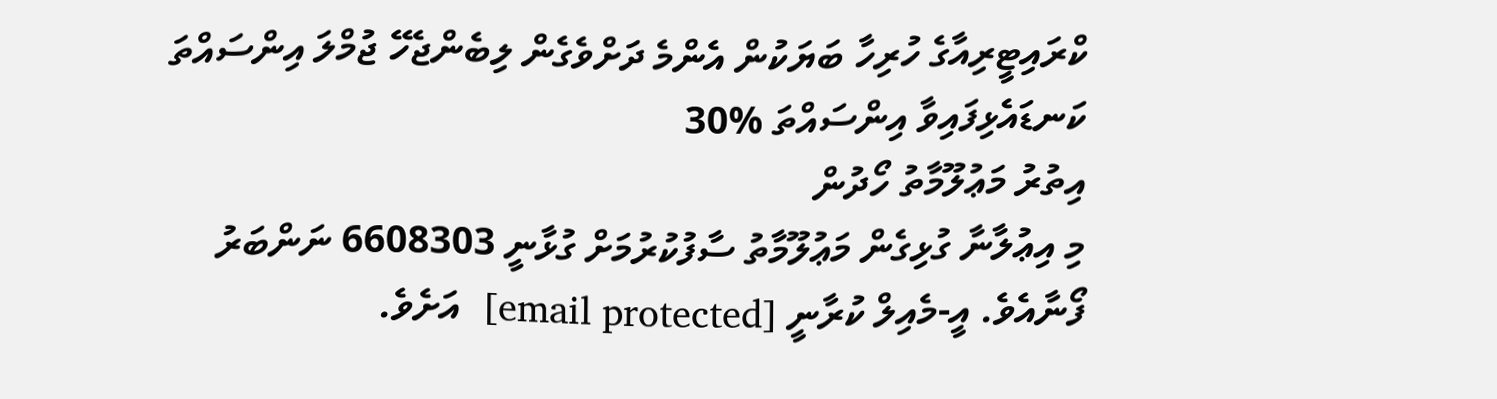ކްރައިޓީރިއާގެ ހުރިހާ ބަޔަކުން އެންމެ ދަށްވެގެން ލިބެންޖެހޭ ޖުމްލަ އިންސައްތަ
ކަނޑައެޅިފައިވާ އިންސައްތަ %30
އިތުރު މަޢުލޫމާތު ހޯދުން
މި އިޢުލާނާ ގުޅިގެން މަޢުލޫމާތު ސާފުކުރުމަށް ގުޅާނީ 6608303 ނަންބަރު ފޯނާއެވެ. އީ-މެއިލް ކުރާނީ [email protected]  އަށެވެ.